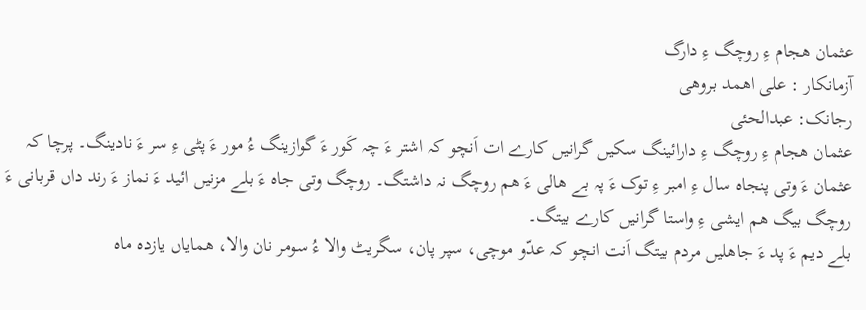عثمان ھجام ءِ روچگ ءِ دارگ
آزمانکار : علی اھمد بروھی
رجانک: عبدالحئی
عثمان ھجام ءِ روچگ ءِ دارائینگ سکیں گرانیں کارے ات اَنچو کہ اشتر ءَ چہ کَور ءَ گوازینگ ءُ مور ءَ پٹی ءِ سر ءَ نادینگ۔ پرچا کہ عثمان ءَ وتی پنجاہ سال ءِ امبر ءِ توک ءَ پہ بے ھالی ءَ ھم روچگ نہ داشتگ۔ روچگ وتی جاہ ءَ بلے مزنیں ائید ءَ نماز ءَ رند داں قربانی ءَ روچگ بیگ ھم ایشی ءِ واستا گرانیں کارے بیتگ۔
بلے دیم ءَ پد ءَ جاھلیں مردم بیتگ اَنت انچو کہ عدّو موچی، سپر پان، سگریٹ والا ءُ سومر نان والا، ھمایاں یازدہ ماہ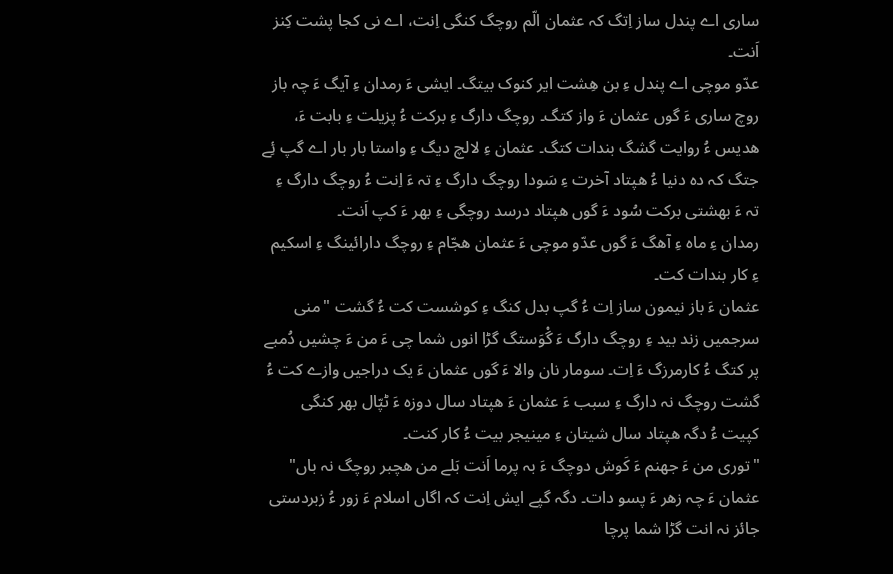ساری اے پندل ساز اِتگ کہ عثمان الّم روچگ کنگی اِنت، اے نی کجا پشت کِنز اَنت۔
عدّو موچی اے پندل ءِ بن ھِشت ایر کنوک بیتگ۔ ایشی ءَ رمدان ءِ آیگ ءَ چہ باز روچ ساری ءَ گوں عثمان ءَ واز کتگ۔ روچگ دارگ ءِ برکت ءُ پزیلت ءِ بابت ءَ، ھدیس ءُ روایت گشگ بندات کتگ۔ عثمان ءِ لالچ دیگ ءِ واستا بار بار اے گپ ئِے جتگ کہ دہ دنیا ءُ ھپتاد آخرت ءِ سَودا روچگ دارگ ءِ تہ ءَ اِنت ءُ روچگ دارگ ءِ تہ ءَ بھشتی برکت سُود ءَ گوں ھپتاد درسد روچگی ءِ بھر ءَ کپ اَنت۔
رمدان ءِ ماہ ءِ آھگ ءَ گوں عدّو موچی ءَ عثمان ھجّام ءِ روچگ دارائینگ ءِ اسکیم ءِ کار بندات کت۔
عثمان ءَ باز نیمون ساز اِت ءُ گپ بدل کنگ ءِ کوشست کت ءُ گشت "منی سرجمیں زند بید ءِ روچگ دارگ ءَ گْوَستگ گڑا انوں شما چی ءَ من ءَ چشیں دُمبے پر کتگ ءُ کارمرزگ ءَ اِت۔ سومار نان والا ءَ گوں عثمان ءَ یک دراجیں وازے کت ءُ گشت روچگ نہ دارگ ءِ سبب ءَ عثمان ءَ ھپتاد سال دوزہ ءَ ٹپّال بھر کنگی کپیت ءُ دگہ ھپتاد سال شیتان ءِ مینیجر بیت ءُ کار کنت۔
"توری من ءَ جھنم ءَ کَوش دوچگ ءَ بہ پرما اَنت بَلے من ھچبر روچگ نہ باں" عثمان ءَ چہ زھر ءَ پسو دات۔ دگہ گپے ایش اِنت کہ اگاں اسلام ءَ زور ءُ زبردستی جائز نہ انت گڑا شما پرچا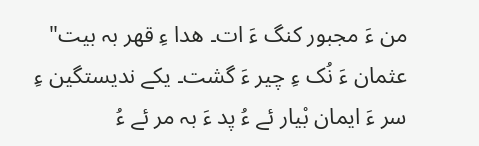من ءَ مجبور کنگ ءَ ات۔ ھدا ءِ قھر بہ بیت" عثمان ءَ نُک ءِ چیر ءَ گشت۔ یکے ندیستگین ءِ سر ءَ ایمان بْیار ئے ءُ پد ءَ بہ مر ئے ءُ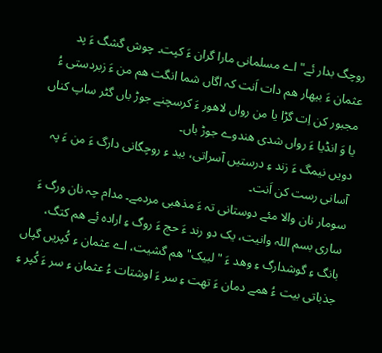روچگ بدار ئے" اے مسلمانی مارا گران ءَ کپت۔ چوش گشگ ءَ پد عثمان ءَ بیھار ھم دات اَنت کہ اگاں شما انگت ھم من ءَ زبردستی ءُ مجبور کن اِت گڑا یا من رواں لاھور ءَ کرسچنے جوڑ باں گٹر ساپ کناں یا وَ انڈیا ءَ رواں شدی ھندوے جوڑ باں۔
دویں نیمگ ءَ زند ءِ درستیں آسراتی، بید ءِ روچگانی دارگ ءَ من ءَ پہ آسانی رست کن اَنت۔
سومار نان والا مئے دوستانی تہ ءَ مذھبی مردمے۔ مدام چہ نان ورگ ءَ ساری بسم اللہ وانیت، یک دو رند ءَ حج ءَ روگ ءِ ارادہ ئِے ھم کتگ، بانگ ءِ گوشدارگ ءِ وھد ءَ "لبیک" ھم گشیت، اے عثمان ءِ کُپریں گپاں جذباتی بیت ءُ ھمے دمان ءَ تھت ءِ سر ءَ اوشتات ءُ عثمان ءِ سر ءَ کُپر ءِ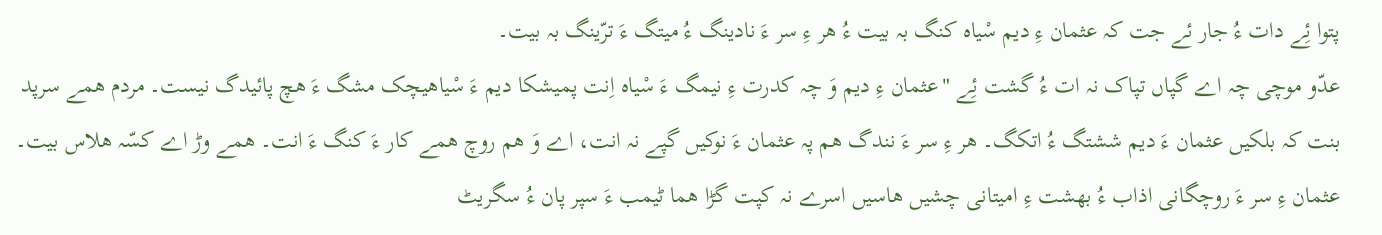پتوا ئِے دات ءُ جار ئے جت کہ عثمان ءِ دیم سْیاہ کنگ بہ بیت ءُ ھر ءِ سر ءَ نادینگ ءُ میتگ ءَ ترّینگ بہ بیت۔
عدّو موچی چہ اے گپاں تپاک نہ ات ءُ گشت ئِے "عثمان ءِ دیم وَ چہ کدرت ءِ نیمگ ءَ سْیاہ اِنت پمیشکا دیم ءَ سْیاھیچک مشگ ءَ ھچ پائیدگ نیست۔ مردم ھمے سرپد بنت کہ بلکیں عثمان ءَ دیم ششتگ ءُ اتکگ۔ ھر ءِ سر ءَ نندگ ھم پہ عثمان ءَ نوکیں گپے نہ انت، اے وَ ھم روچ ھمے کار ءَ کنگ ءَ انت۔ ھمے وڑ اے کسّہ ھلاس بیت۔
عثمان ءِ سر ءَ روچگانی اذاب ءُ بھشت ءِ امیتانی چشیں ھاسیں اسرے نہ کپت گڑا ھما ٹیمب ءَ سپر پان ءُ سگریٹ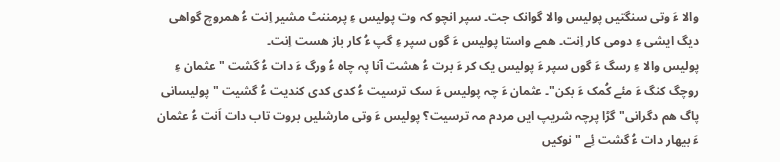والا ءَ وتی سنگتیں پولیس والا گوانک جت۔ سپر انچو کہ وت پولیس ءِ پرمننٹ مشیر اِنت ءُ ھمروچ گواھی دیگ ایشی ءِ دومی کار اِنت۔ ھمے واستا پولیس ءَ گوں سپر ءِ گپ ءُ کار باز ھست اِنت۔
پولیس والا ءِ رسگ ءَ گوں سپر ءَ پولیس یک کر ءَ برت ءُ ھشت آنا پہ چاہ ءُ ورگ ءَ دات ءُ گشت "عثمان ءِ روچگ کنگ ءَ مئے کُمک ءَ بکن"۔ عثمان ءَ چہ پولیس ءَ سک ترسیت ءُ کدی کدی کندیت ءُ گشیت "پولیسانی پاگ ھم دگرانی" گڑا پرچہ شریپ ایں مردم مہ ترسیت؟ پولیس ءَ وتی مارشلیں بروت تاب دات اَنت ءُ عثمان ءَ بیھار دات ءُ گشت ئِے "نوکیں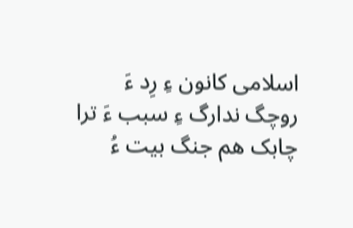اسلامی کانون ءِ رِد ءَ روچگ ندارگ ءِ سبب ءَ ترا چابک ھم جنگ بیت ءُ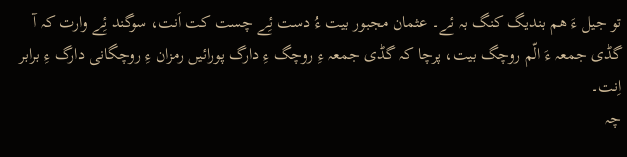تو جیل ءَ ھم بندیگ کنگ بہ ئے۔ عثمان مجبور بیت ءُ دست ئِے چست کت اَنت، سوگند ئِے وارت کہ آ گڈی جمعہ ءَ الّم روچگ بیت، پرچا کہ گڈی جمعہ ءِ روچگ ءِ دارگ پورائیں رمزان ءِ روچگانی دارگ ءِ برابر اِنت۔
چہ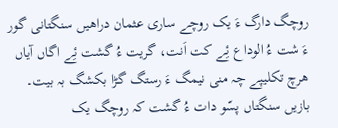روچگ دارگ ءَ یک روچے ساری عثمان دراھیں سنگتانی گور ءَ شت ءُ الوداع ئِے کت اَنت، گریت ءُ گشت ئِے اگاں آیاں ھرچ تکلیپے چہ منی نیمگ ءَ رستگ گڑا بکشگ بہ بیت۔ بازیں سنگتاں پسّو دات ءُ گشت کہ روچگ یک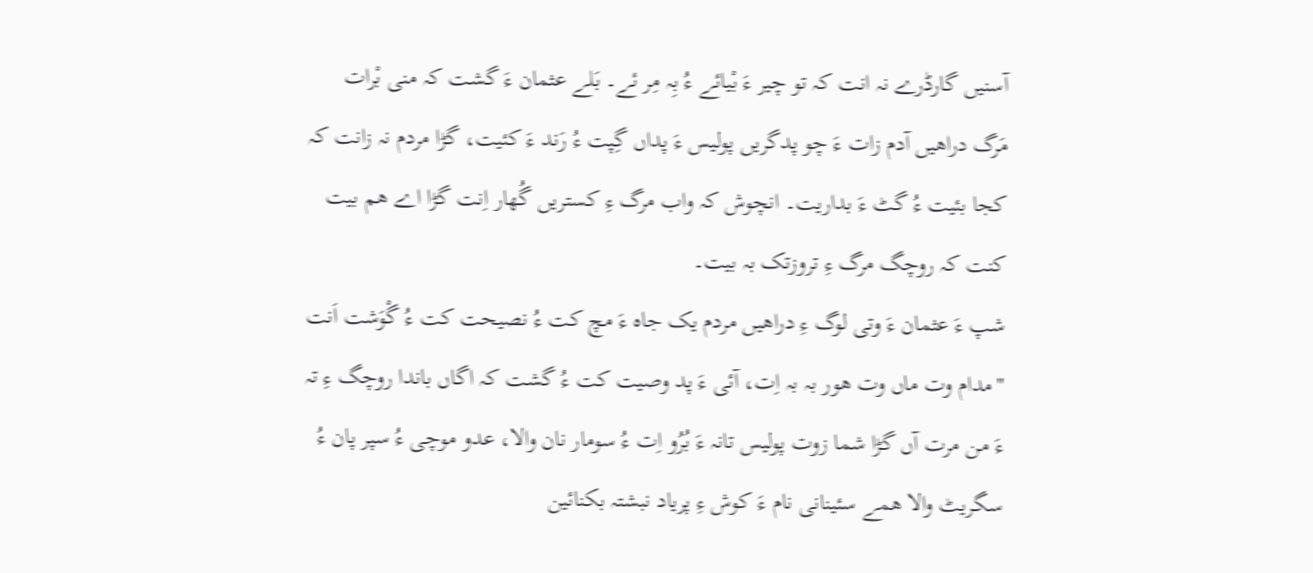آسنیں گارڈرے نہ انت کہ تو چیر ءَ بْیائے ءُ بِہ مِر ئے۔ بَلے عثمان ءَ گشت کہ منی بْرات مَرگ دراھیں آدم زات ءَ چو پدگریں پولیس ءَ پداں گِپت ءُ رَند ءَ کئیت، گڑا مردم نہ زانت کہ کجا بئیت ءُ گٹ ءَ بداریت۔ انچوش کہ واب مرگ ءِ کستریں گُھار اِنت گڑا اے ھم بیت کنت کہ روچگ مرگ ءِ تروزتک بہ بیت۔
شپ ءَ عثمان ءَ وتی لوگ ءِ دراھیں مردم یک جاہ ءَ مچ کت ءُ نصیحت کت ءُ گْوَشت اَنت "مدام وت ماں وت ھور بہ بہ اِت، آئی ءَ پد وصیت کت ءُ گشت کہ اگاں باندا روچگ ءِ تہ ءَ من مرت آں گڑا شما زوت پولیس تانہ ءَ بُرُو اِت ءُ سومار نان والا، عدو موچی ءُ سپر پان ءُ سگریٹ والا ھمے سئینانی نام ءَ کوش ءِ پریاد نبشتہ بکنائین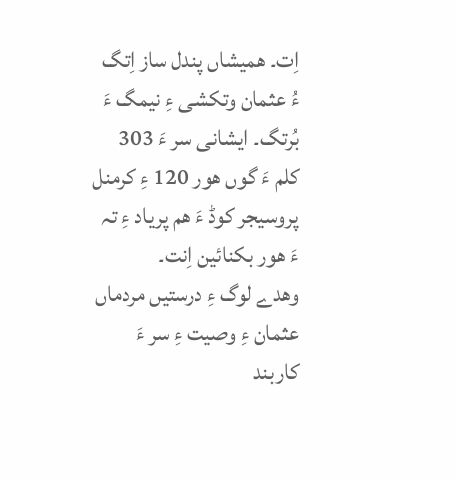اِت۔ ھمیشاں پندل ساز اِتگ ءُ عثمان وتکشی ءِ نیمگ ءَ بُرتگ۔ ایشانی سر ءَ 303 کلم ءَ گوں ھور 120 ءِ کرمنل پروسیجر کوڈ ءَ ھم پریاد ءِ تہ ءَ ھور بکنائین اِنت۔
وھدے لوگ ءِ درستیں مردماں عثمان ءِ وصیت ءِ سر ءَ کاربند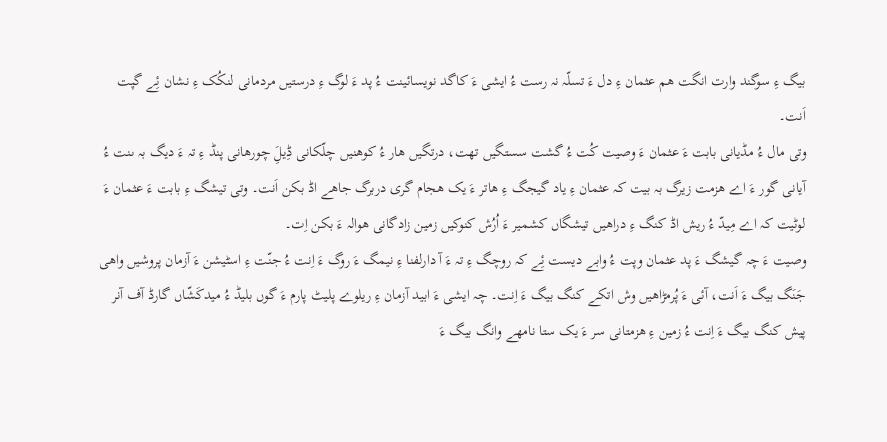بیگ ءِ سوگند وارت انگت ھم عثمان ءِ دل ءَ تسلّہ نہ رست ءُ ایشی ءَ کاگد نویسائینت ءُ پد ءَ لوگ ءِ درستیں مردمانی لنکُک ءِ نشان ئِے گپت اَنت۔
وتی مال ءُ مڈیانی بابت ءَ عثمان ءَ وصیت کُت ءُ گشت سستگیں تھت، درتگیں ھار ءُ کوھنیں چلّکانی ڈِیلَِ چورھانی پنڈ ءِ تہ ءَ دیگ بہ ںنت ءُ آیانی گور ءَ اے ھزمت زیرگ بہ بیت کہ عثمان ءِ یاد گیجگ ءِ ھاتر ءَ یک ھجام گری دربرگ جاھے اڈ بکن اَنت۔ وتی تیشگ ءِ بابت ءَ عثمان ءَ لوٹیت کہ اے مِیدّ ءُ ریش اڈ کنگ ءِ دراھیں تیشگاں کشمیر ءَ اُرُش کنوکیں زمین زادگانی ھوالہ ءَ بکن اِت۔
وصیت ءَ چہ گیشگ ءَ پد عثمان وپت ءُ وابے دیست ئِے کہ روچگ ءِ تہ ءَ آ دارلفنا ءِ نیمگ ءَ روگ ءَ اِنت ءُ جنّت ءِ اسٹیشن ءَ آزمان پروشیں واھی جَنَگ بیگ ءَ اَنت، آئی ءَ پُرمڑاھیں وش اتکے کنگ بیگ ءَ اِنت۔ چہ ایشی ءَ ابید آزمان ءِ ریلوے پلیٹ پارم ءَ گوں بلیڈ ءُ میدکَشّاں گارڈ آف آنر پیش کنگ بیگ ءَ اِنت ءُ زمین ءِ ھزمتانی سر ءَ یک ستا نامھے وانگ بیگ ءَ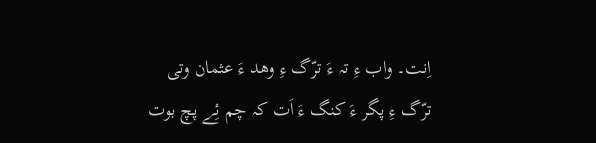اِنت۔ واب ءِ تہ ءَ ترّگ ءِ وھد ءَ عثمان وتی ترّگ ءِ پگر ءَ کنگ ءَ اَت کہ چم ئِے پچ بوت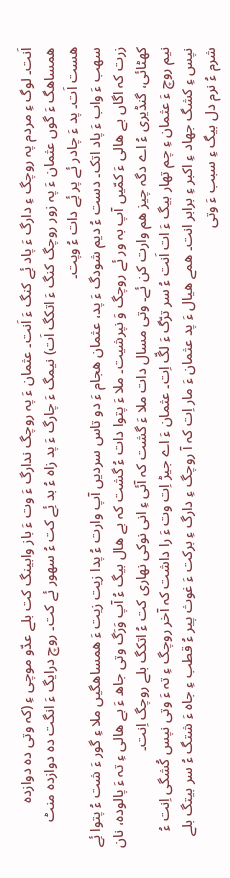اَنت۔ لوگ ءِ مردم پہ روچگ ءِ دارگ ءَ پاد ئِے کنگ ءَ اَنت۔ عثمان ءَ پہ روچگ ندارگ ءَ وت ءَ باز وابینگ کت بلے عدّو موچی ءِ (کہ وتی دہ دوازدہ ھمساھگ ءَ گوں عثمان ءَ پہ زور روچگ کنگ ءَ اتکگ اَت) نیمگ ءَ چارگ ءَ پد زاہ ءُ بد ئِے کت ءُ سھور ئے کت۔ روچ درایگ ءَ انگت دہ دوازدہ منٹ ھست اَت۔ پد ءَ چادر ئے پر ئِے دات ءُ وپت۔
سھب ءَ واب ءَ پاد اتک۔ دست ءُ دیم شودگ ءَ پد، عثمان ھجام ءَ دو تاس سردیں آپ وارت ءُ پدا زیت زیت ءَ ھمساھگیں ملا ءِ گور ءَ شت ءُ پتوا ئِے زرت کہ اگاں بے ھالی ءَ کمّیں آپ بہ ور ئے روچگ وَ نپرشیت۔ ملا ءَ پتوا دات ءُ گشت کہ بے ھال بیگ ءُ آپ وَرَگ وتی جاھ ءَ بے ھالی ءِ تہ ءَ پالودہ، نان کھٹائی، گنڈیری ءُ اے دگہ چیز ھم وارت کن ئے۔ وتی مسال دات ملا ءَ گشت کہ آئی ءِ انی نوکی نھاری کت ءُ اتکگ بلے روچگ اِنت۔
نیم روچ ءَ عثمان ءِ چم تھار بیگ ءَ ات اَنت ءُ سر ترّگ ءَ لگّ اِت۔ عثمان ءَ اے جیڑ اِت وت ءَ را داشت کہ آخر روچگ ءِ تہ ءَ وتی نپس کُشگی اِنت ءُ نپس ءِ کشگ جھاد ءِ اکبر ءِ برابر انت۔ ھمے ھیال ءَ پد عثمان ءَ مار اِت کہ آ روچگ ءِ دارگ ءِ برکت ءَ غوث پیر ءُ قطب ءِ جاہ ءَ شتگ ءُ سر بیتگ بلے شرم ءُ نرم دل بیگ ءِ سبب ءَ وتی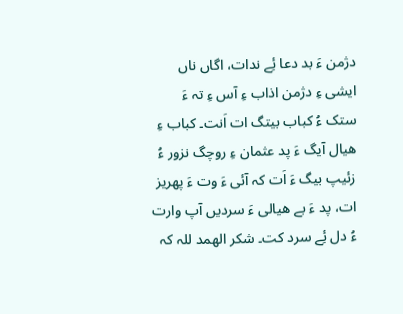دژمن ءَ بد دعا ئِے ندات، اگاں ناں ایشی ءِ دژمن اذاب ءِ آس ءِ تہ ءَ ستک ءُ کباب بیتگ ات اَنت۔ کباب ءِ ھیال آیگ ءَ پد عثمان ءِ روچگ نزور ءُ زئیپ بیگ ءَ اَت کہ آئی ءَ وت ءَ پھریز ات، پد ءَ بے ھیالی ءَ سردیں آپ وارت ءُ دل ئِے سرد کت۔ شکر الھمد للہ کہ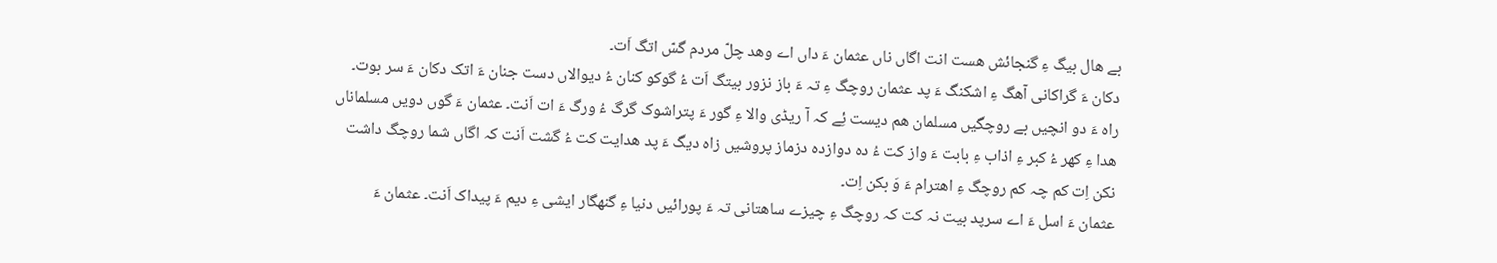بے ھال بیگ ءِ گنجائش ھست انت اگاں ناں عثمان ءَ داں اے وھد چلّ مردم گسّ اتگ اَت۔
دکان ءَ گراکانی آھگ ءِ اشکنگ ءَ پد عثمان روچگ ءِ تہ ءَ باز نزور بیتگ اَت ءُ گوکو کنان ءُ دیوالاں دست جنان ءَ اتک دکان ءَ سر بوت۔ راہ ءَ دو انچیں بے روچگیں مسلمان ھم دیست ئِے کہ آ ریڈی والا ءِ گور ءَ پتراشوک گرگ ءُ ورگ ءَ ات اَنت۔ عثمان ءَ گوں دویں مسلماناں ھدا ءِ کھر ءُ کبر ءِ اذاب ءِ بابت ءَ واز کت ءُ دہ دوازدہ دزماز پروشیں زاہ دیگ ءَ پد ھدایت کت ءُ گشت اَنت کہ اگاں شما روچگ داشت نکن اِت کم چہ کم روچگ ءِ اھترام ءَ وَ بکن اِت۔
عثمان ءَ اسل ءَ اے سرپد بیت نہ کت کہ روچگ ءِ چیزے ساھتانی تہ ءَ پورائیں دنیا ءِ گنھگار ایشی ءِ دیم ءَ پیداک اَنت۔ عثمان ءَ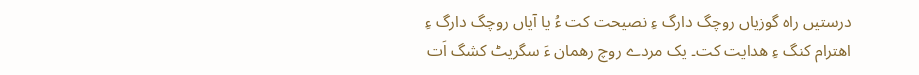درستیں راہ گوزیاں روچگ دارگ ءِ نصیحت کت ءُ یا آیاں روچگ دارگ ءِ اھترام کنگ ءِ ھدایت کت۔ یک مردے روچ رھمان ءَ سگریٹ کشگ اَت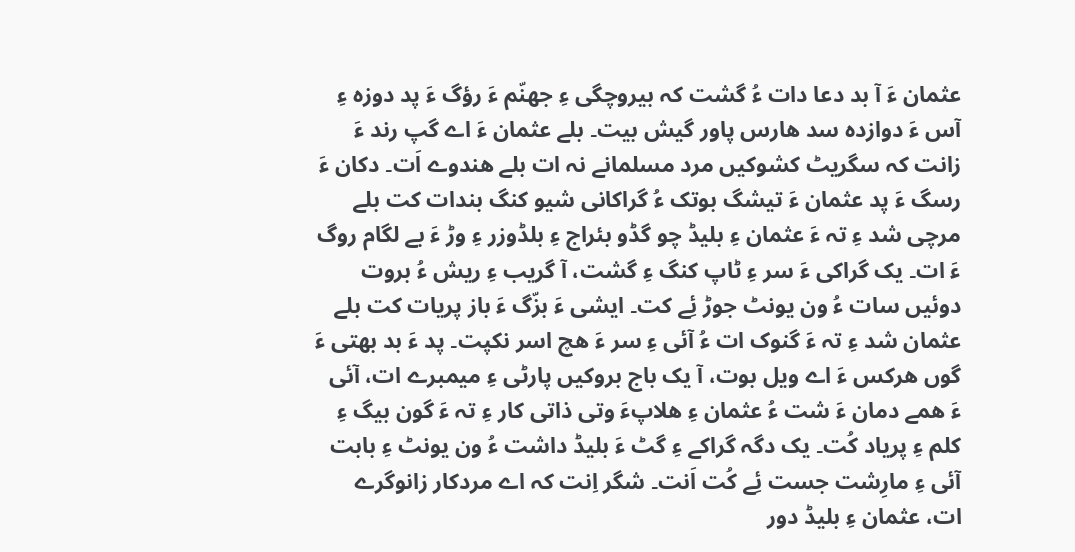عثمان ءَ آ بد دعا دات ءُ گشت کہ بیروچگی ءِ جھنّم ءَ رؤگ ءَ پد دوزہ ءِ آس ءَ دوازدہ سد ھارس پاور گیش بیت۔ بلے عثمان ءَ اے گپ رند ءَ زانت کہ سگریٹ کشوکیں مرد مسلمانے نہ ات بلے ھندوے اَت۔ دکان ءَ رسگ ءَ پد عثمان ءَ تیشگ بوتک ءُ گراکانی شیو کنگ بندات کت بلے مرچی شد ءِ تہ ءَ عثمان ءِ بلیڈ چو گڈو بئراج ءِ بلڈوزر ءِ وڑ ءَ بے لگام روگ ءَ ات۔ یک گراکی ءَ سر ءِ ٹاپ کنگ ءِ گشت، آ گریب ءِ ریش ءُ بروت دوئیں سات ءُ ون یونٹ جوڑ ئِے کت۔ ایشی ءَ بزّگ ءَ باز پریات کت بلے عثمان شد ءِ تہ ءَ گنوک ات ءُ آئی ءِ سر ءَ ھچ اسر نکپت۔ پد ءَ بد بھتی ءَ گوں ھرکس ءَ اے ویل بوت، آ یک باج بروکیں پارٹی ءِ میمبرے ات، آئی ءَ ھمے دمان ءَ شت ءُ عثمان ءِ ھلاپءَ وتی ذاتی کار ءِ تہ ءَ گون بیگ ءِ کلم ءِ پریاد کُت۔ یک دگہ گراکے ءِ گٹ ءَ بلیڈ داشت ءُ ون یونٹ ءِ بابت آئی ءِ مارِشت جست ئِے کُت اَنت۔ شگر اِنت کہ اے مردکار زانوگرے ات، عثمان ءِ بلیڈ دور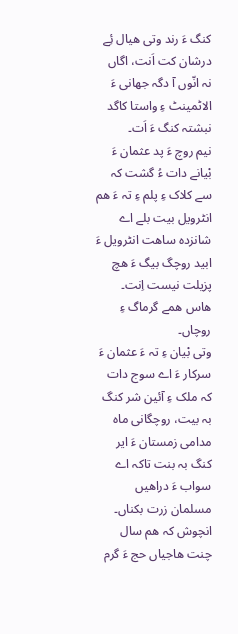کنگ ءَ رند وتی ھیال ئِے درشان کت اَنت، اگاں نہ انّوں آ دگہ جھانی ءَ الاٹمینٹ ءِ واستا کاگد نبشتہ کنگ ءَ اَت۔
نیم روچ ءَ پد عثمان ءَ بْیانے دات ءُ گشت کہ سے کلاک ءِ پلم ءِ تہ ءَ ھم انٹرویل بیت بلے اے شانزدہ ساھت انٹرویل ءَ ابید روچگ بیگ ءَ ھچ پزیلت نیست اِنت۔ ھاس ھمے گرماگ ءِ روچاں۔
وتی بْیان ءِ تہ ءَ عثمان ءَ سرکار ءَ اے سوج دات کہ ملک ءِ آئین شر کنگ بہ بیت، روچگانی ماہ مدامی زمستان ءَ ایر کنگ بہ بنت تاکہ اے سواب ءَ دراھیں مسلمان زرت بکناں۔ انچوش کہ ھم سال چنت ھاجیاں حج ءَ گرم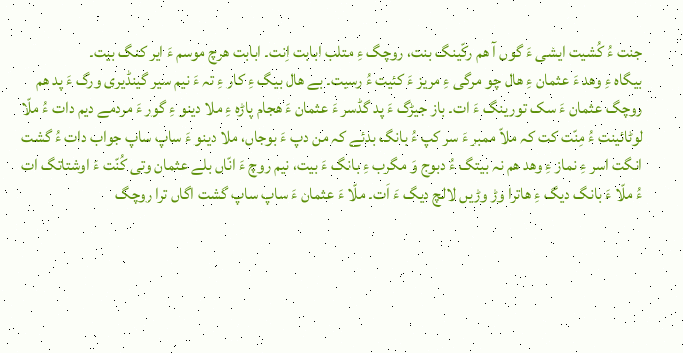جنت ءُ کُشیت ایشی ءَ گوں آ ھم رکّینگ بنت، روچگ ءِ متلب ابابت اِنت۔ ابابت ھرچ موسم ءَ ایر کنگ بیت۔
بیگاہ ءِ وھد ءَ عثمان ءِ ھال چو مرگی ءِ مریز ءَ کئیت ءُ رسیت۔ بے ھال بیگ ءِ کار ءِ تہ ءَ نیم سیر گینڈیری ورگ ءَ پد ھم روچگ عثمان ءَ سک تورینگ ءَ ات۔ باز جیڑگ ءَ پد گڈسر ءَ عثمان ءَ ھجام پاڑہ ءِ ملا دینو ءِ گور ءَ مردمے دیم دات ءُ ملّا لوٹائینت ءُ مِنّت کت کہ ملاّ ممبر ءَ سر کپ ءُ بانگ بدئے کہ من دپ ءَ بوجاں، ملا دینو ءَ ساپ ساپ جواب دات ءُ گشت انگت اسر ءِ نماز ءِ وھد ھم نہ بیتگ ءُ دبوج وَ مگرب ءِ بانگ ءَ بیت، نیم روچ ءَ انّاں بلے عثمان وتی کُنّت ءَ اوشتاتگ ات ءُ ملّا ءَ بانگ دیگ ءِ ھاترا وڑ وڑیں لالچ دیگ ءَ اَت۔ ملّا ءَ عثمان ءَ ساپ ساپ گشت اگاں ترا روچگ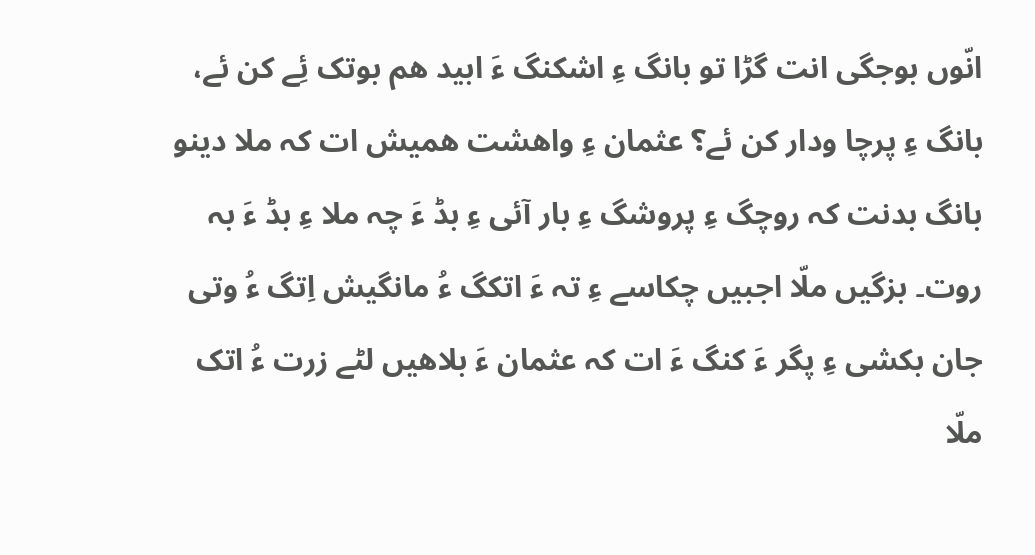انّوں بوجگی انت گڑا تو بانگ ءِ اشکنگ ءَ ابید ھم بوتک ئِے کن ئے، بانگ ءِ پرچا ودار کن ئے؟ عثمان ءِ واھشت ھمیش ات کہ ملا دینو بانگ بدنت کہ روچگ ءِ پروشگ ءِ بار آئی ءِ بڈ ءَ چہ ملا ءِ بڈ ءَ بہ روت۔ بزگیں ملّا اجبیں چکاسے ءِ تہ ءَ اتکگ ءُ مانگیش اِتگ ءُ وتی جان بکشی ءِ پگر ءَ کنگ ءَ ات کہ عثمان ءَ بلاھیں لٹے زرت ءُ اتک ملّا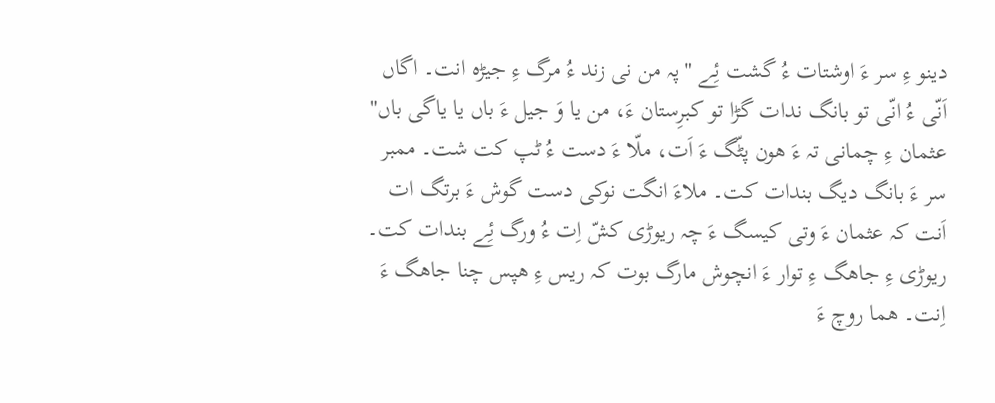دینو ءِ سر ءَ اوشتات ءُ گشت ئِے "پہ من نی زند ءُ مرگ ءِ جیڑہ انت۔ اگاں اَنّی ءُ انّی تو بانگ ندات گڑا تو کبرِستان ءَ، من یا وَ جیل ءَ باں یا یاگی باں" عثمان ءِ چمانی تہ ءَ ھون پٹّگ ءَ اَت، ملّا ءَ دست ءُ ٹپ کت شت۔ ممبر سر ءَ بانگ دیگ بندات کت۔ ملاءَ انگت نوکی دست گوش ءَ برتگ ات اَنت کہ عثمان ءَ وتی کیسگ ءَ چہ ریوڑی کشّ اِت ءُ ورگ ئِے بندات کت۔ ریوڑی ءِ جاھگ ءِ توار ءَ انچوش مارگ بوت کہ ریس ءِ ھپس چنا جاھگ ءَ اِنت۔ ھما روچ ءَ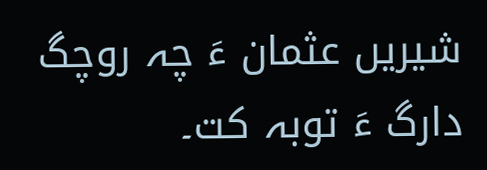شیریں عثمان ءَ چہ روچگ دارگ ءَ توبہ کت۔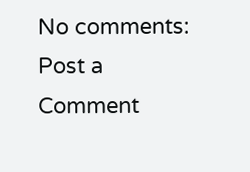No comments:
Post a Comment